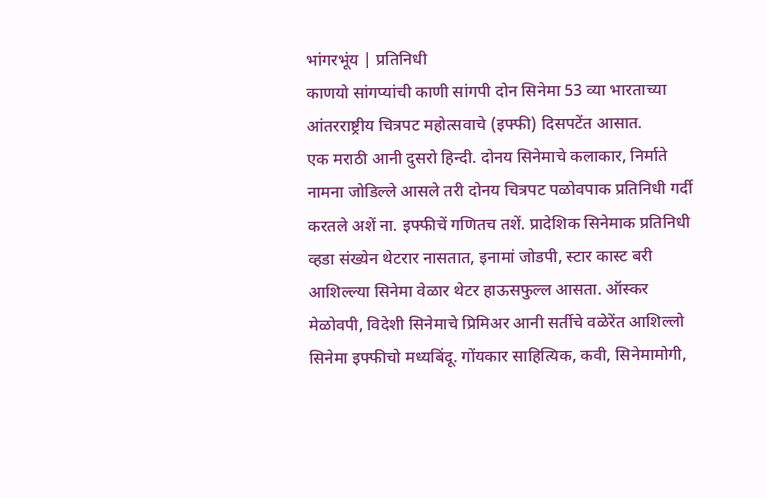भांगरभूंय | प्रतिनिधी
काणयो सांगप्यांची काणी सांगपी दोन सिनेमा 53 व्या भारताच्या आंतरराष्ट्रीय चित्रपट महोत्सवाचे (इफ्फी) दिसपटेंत आसात.
एक मराठी आनी दुसरो हिन्दी. दोनय सिनेमाचे कलाकार, निर्माते नामना जोडिल्ले आसले तरी दोनय चित्रपट पळोवपाक प्रतिनिधी गर्दी करतले अशें ना. इफ्फीचें गणितच तशें. प्रादेशिक सिनेमाक प्रतिनिधी व्हडा संख्येन थेटरार नासतात, इनामां जोडपी, स्टार कास्ट बरी आशिल्ल्या सिनेमा वेळार थेटर हाऊसफुल्ल आसता. ऑस्कर मेळोवपी, विदेशी सिनेमाचे प्रिमिअर आनी सर्तीचे वळेरेंत आशिल्लो सिनेमा इफ्फीचो मध्यबिंदू. गोंयकार साहित्यिक, कवी, सिनेमामोगी,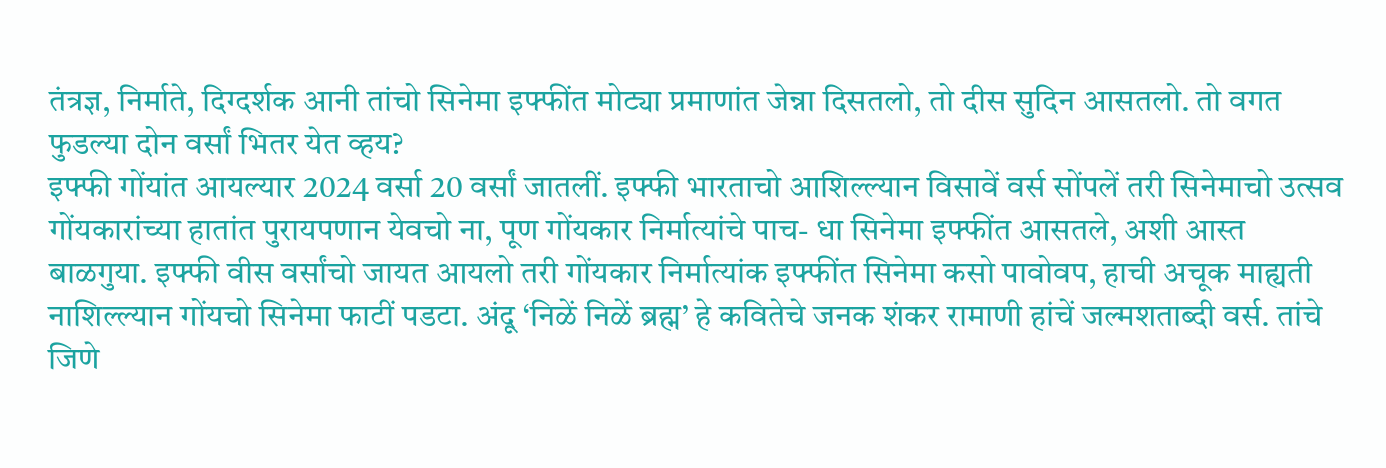तंत्रज्ञ, निर्माते, दिग्दर्शक आनी तांचो सिनेमा इफ्फींत मोट्या प्रमाणांत जेन्ना दिसतलो, तो दीस सुदिन आसतलो. तो वगत फुडल्या दोन वर्सां भितर येत व्हय?
इफ्फी गोंयांत आयल्यार 2024 वर्सा 20 वर्सां जातलीं. इफ्फी भारताचो आशिल्ल्यान विसावें वर्स सोंपलें तरी सिनेमाचो उत्सव गोंयकारांच्या हातांत पुरायपणान येवचो ना, पूण गोंयकार निर्मात्यांचे पाच- धा सिनेमा इफ्फींत आसतले, अशी आस्त बाळगुया. इफ्फी वीस वर्सांचो जायत आयलो तरी गोंयकार निर्मात्यांक इफ्फींत सिनेमा कसो पावोवप, हाची अचूक माह्यती नाशिल्ल्यान गोंयचो सिनेमा फाटीं पडटा. अंदू ‘निळें निळें ब्रह्म’ हे कवितेचे जनक शंकर रामाणी हांचें जल्मशताब्दी वर्स. तांचे जिणे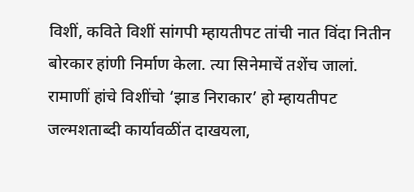विशीं, कविते विशीं सांगपी म्हायतीपट तांची नात विंदा नितीन बोरकार हांणी निर्माण केला. त्या सिनेमाचें तशेंच जालां. रामाणीं हांचे विशींचो ‘झाड निराकार’ हो म्हायतीपट जल्मशताब्दी कार्यावळींत दाखयला,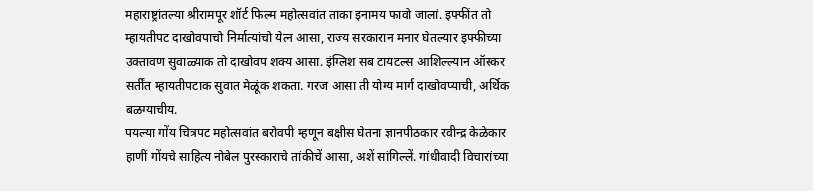महाराष्ट्रांतल्या श्रीरामपूर शॉर्ट फिल्म महोत्सवांत ताका इनामय फावो जालां. इफ्फींत तो म्हायतीपट दाखोवपाचो निर्मात्यांचो येत्न आसा, राज्य सरकारान मनार घेतल्यार इफ्फीच्या उक्तावण सुवाळ्याक तो दाखोवप शक्य आसा. इंग्लिश सब टायटल्स आशिल्ल्यान ऑस्कर सर्तींत म्हायतीपटाक सुवात मेळूंक शकता. गरज आसा ती योग्य मार्ग दाखोवप्याची, अर्थिक बळग्याचीय.
पयल्या गोंय चित्रपट महोत्सवांत बरोवपी म्हणून बक्षीस घेतना ज्ञानपीठकार रवीन्द्र केळेकार हाणीं गोंयचे साहित्य नोबेल पुरस्काराचे तांकीचें आसा, अशें सांगिल्लें. गांधीवादी विचारांच्या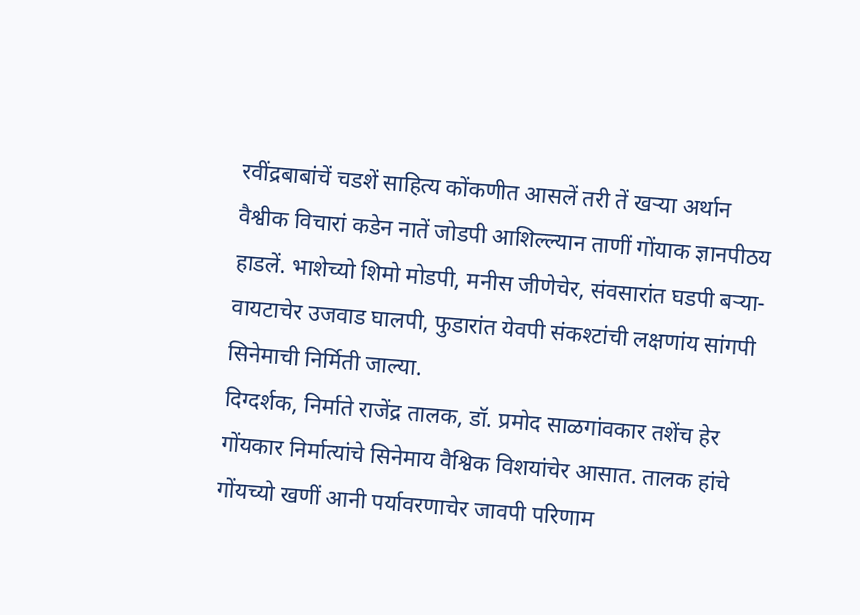रवींद्रबाबांचें चडशें साहित्य कोंकणीत आसलें तरी तें खऱ्या अर्थान वैश्वीक विचारां कडेन नातें जोडपी आशिल्ल्यान ताणीं गोंयाक ज्ञानपीठय हाडलें. भाशेच्यो शिमो मोडपी, मनीस जीणेचेर, संवसारांत घडपी बऱ्या- वायटाचेर उजवाड घालपी, फुडारांत येवपी संकश्टांची लक्षणांय सांगपी सिनेमाची निर्मिती जाल्या.
दिग्दर्शक, निर्माते राजेंद्र तालक, डॉ. प्रमोद साळगांवकार तशेंच हेर गोंयकार निर्मात्यांचे सिनेमाय वैश्विक विशयांचेर आसात. तालक हांचे गोंयच्यो खणीं आनी पर्यावरणाचेर जावपी परिणाम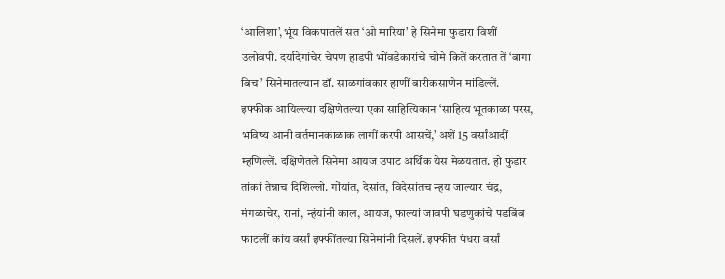‘आलिशा’, भूंय विकपातलें सत ‘ओ मारिया’ हे सिनेमा फुडारा विशीं उलोवपी. दर्यादेगांचेर चेपण हाडपी भोंवडेकारांचे चोमे कितें करतात तें ‘बागा बिच’ सिनेमातल्यान डॉ. साळगांवकार हाणीं बारीकसाणेन मांडिल्लें.
इफ्फीक आयिल्ल्या दक्षिणेतल्या एका साहित्यिकान ‘साहित्य भूतकाळा परस, भविष्य आनी वर्तमानकाळाक लागीं करपी आसचें,’ अशें 15 वर्सांआदीं म्हणिल्लें. दक्षिणेतले सिनेमा आयज उपाट अर्थिक येस मेळयतात. हो फुडार तांकां तेन्नाच दिशिल्लो. गोंयांत, देसांत, विदेसांतच न्हय जाल्यार चंद्र, मंगळाचेर, रानां, न्हंयांनी काल, आयज, फाल्यां जावपी घडणुकांचे पडबिंब फाटलीं कांय वर्सां इफ्फींतल्या सिनेमांनी दिसलें. इफ्फींत पंधरा वर्सां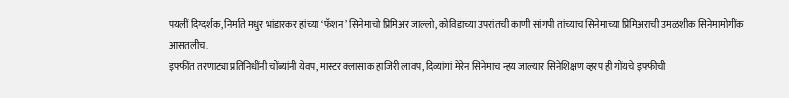पयलीं दिग्दर्शक, निर्माते मधुर भांडारकर हांच्या ‘फॅशन’ सिनेमाचो प्रिमिअर जाल्लो, कोविडाच्या उपरांतची काणी सांगपी तांच्याच सिनेमाच्या प्रिमिअराची उमळशीक सिनेमामोगींक आसतलीच.
इफ्फींत तरणाट्या प्रतिनिधींनी चोंब्यांनी येवप, मास्टर क्लासाक हाजिरी लावप, दिव्यांगां मेरेन सिनेमाच न्हय जाल्यार सिनेशिक्षण व्हरप ही गोंयचे इफ्फीची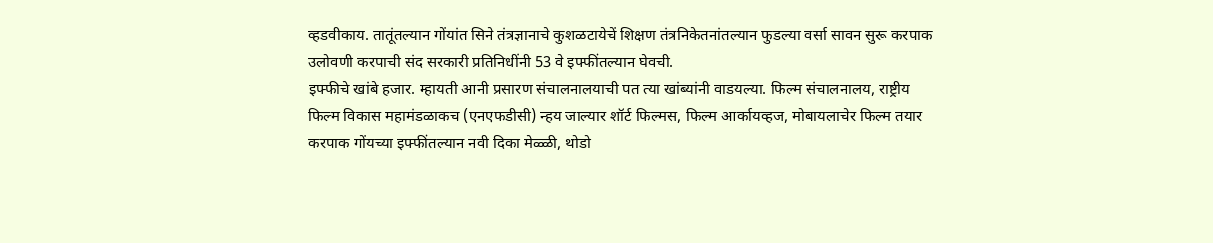व्हडवीकाय. तातूंतल्यान गोंयांत सिने तंत्रज्ञानाचे कुशळटायेचें शिक्षण तंत्रनिकेतनांतल्यान फुडल्या वर्सा सावन सुरू करपाक उलोवणी करपाची संद सरकारी प्रतिनिधींनी 53 वे इफ्फींतल्यान घेवची.
इफ्फीचे खांबे हजार. म्हायती आनी प्रसारण संचालनालयाची पत त्या खांब्यांनी वाडयल्या. फिल्म संचालनालय, राष्ट्रीय फिल्म विकास महामंडळाकच (एनएफडीसी) न्हय जाल्यार शॉर्ट फिल्मस, फिल्म आर्कायव्हज, मोबायलाचेर फिल्म तयार करपाक गोंयच्या इफ्फींतल्यान नवी दिका मेळ्ळी, थोडो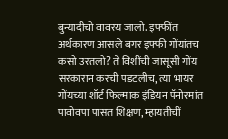बुन्यादीचो वावरय जालो. इफ्फींत अर्थकारण आसले बगर इफ्फी गोंयांतच कसो उरतलो? ते विशींची जासूसी गोंय सरकारान करची पडटलीच, त्या भायर गोंयच्या शॉर्ट फिल्माक इंडियन पॅनोरमांत पावोवपा पासत शिक्षण, म्हायतीचीं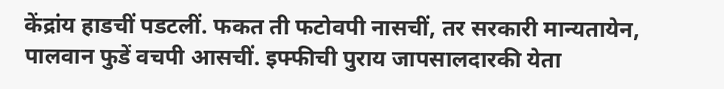केंद्रांय हाडचीं पडटलीं. फकत ती फटोवपी नासचीं, तर सरकारी मान्यतायेन, पालवान फुडें वचपी आसचीं. इफ्फीची पुराय जापसालदारकी येता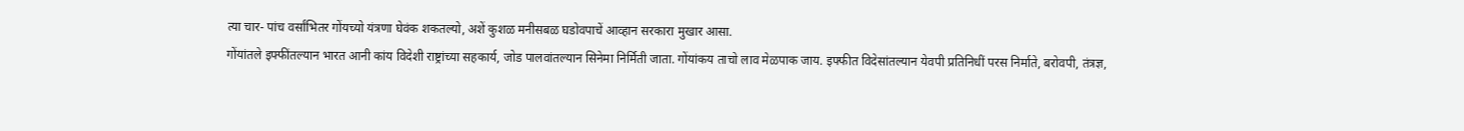त्या चार- पांच वर्सांभितर गोंयच्यो यंत्रणा घेवंक शकतल्यो, अशें कुशळ मनीसबळ घडोवपाचें आव्हान सरकारा मुखार आसा.
गोंयांतले इफ्फींतल्यान भारत आनी कांय विदेशी राष्ट्रांच्या सहकार्य, जोड पालवांतल्यान सिनेमा निर्मिती जाता. गोंयांकय ताचो लाव मेळपाक जाय. इफ्फीत विदेसांतल्यान येवपी प्रतिनिधीं परस निर्माते, बरोवपी, तंत्रज्ञ,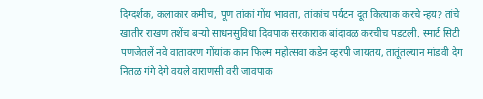दिग्दर्शक, कलाकार कमीच, पूण तांकां गोंय भावता, तांकांच पर्यटन दूत कित्याक करचे न्हय? तांचे खातीर राखण तशेंच बऱ्यो साधनसुविधा दिवपाक सरकाराक बांदावळ करचीच पडटली. स्मार्ट सिटी पणजेतलें नवे वातावरण गोंयांक कान फिल्म महोत्सवा कडेन व्हरपी जायतय, तातूंतल्यान मांडवी देग नितळ गंगे देगे वयले वाराणसी वरी जावपाक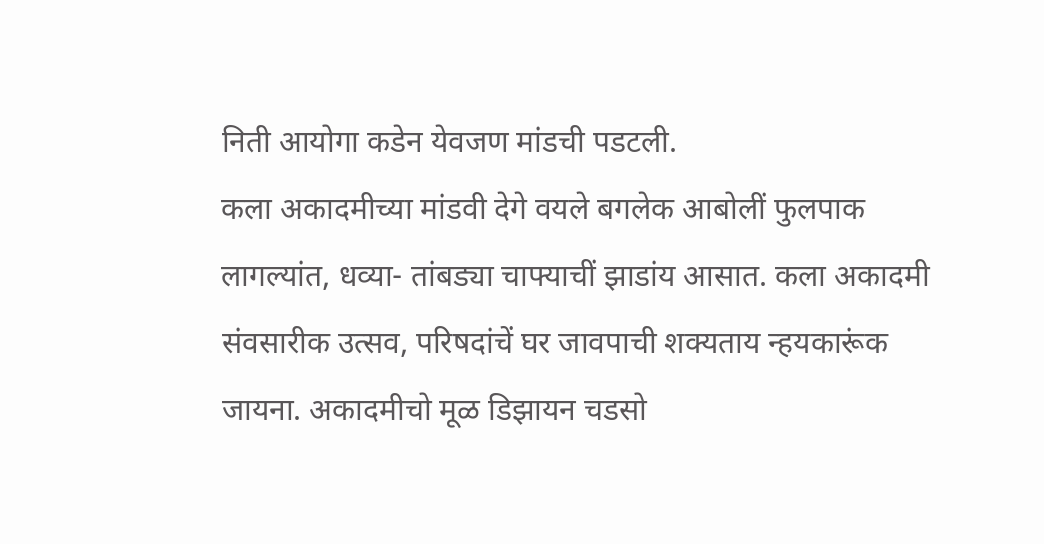निती आयोगा कडेन येवजण मांडची पडटली.
कला अकादमीच्या मांडवी देगे वयले बगलेक आबोलीं फुलपाक लागल्यांत, धव्या- तांबड्या चाफ्याचीं झाडांय आसात. कला अकादमी संवसारीक उत्सव, परिषदांचें घर जावपाची शक्यताय न्हयकारूंक जायना. अकादमीचो मूळ डिझायन चडसो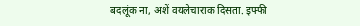बदलूंक ना, अशें वयलेचाराक दिसता. इफ्फी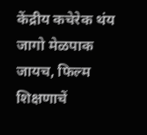केंद्रीय कचेरेक थंय जागो मेळपाक जायच, फिल्म शिक्षणाचें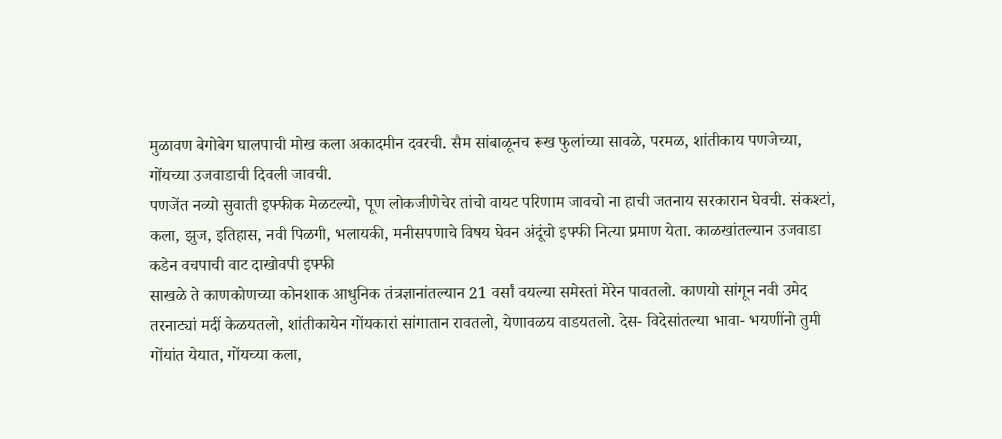मुळावण बेगोबेग घालपाची मोख कला अकादमीन दवरची. सैम सांबाळूनच रूख फुलांच्या सावळे, परमळ, शांतीकाय पणजेच्या, गोंयच्या उजवाडाची दिवली जावची.
पणजेंत नव्यो सुवाती इफ्फीक मेळटल्यो, पूण लोकजीणेचेर तांचो वायट परिणाम जावचो ना हाची जतनाय सरकारान घेवची. संकश्टां, कला, झुज, इतिहास, नवी पिळगी, भलायकी, मनीसपणाचे विषय घेवन अंदूंचो इफ्फी नित्या प्रमाण येता. काळखांतल्यान उजवाडा कडेन वचपाची वाट दाखोवपी इफ्फी
साखळे ते काणकोणच्या कोनशाक आधुनिक तंत्रज्ञानांतल्यान 21 वर्सां वयल्या समेस्तां मेरेन पावतलो. काणयो सांगून नवी उमेद तरनाट्यां मदीं केळयतलो, शांतीकायेन गोंयकारां सांगातान रावतलो, येणावळय वाडयतलो. देस- विदेसांतल्या भावा- भयणींनो तुमी गोंयांत येयात, गोंयच्या कला,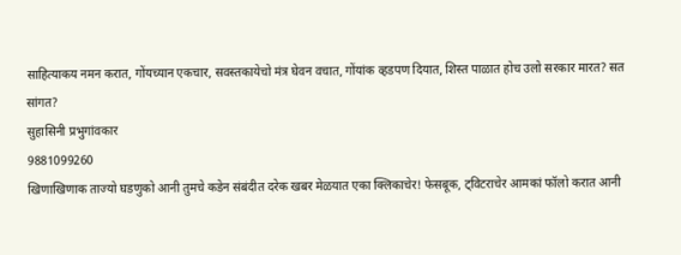साहित्याकय नमन करात, गोंयच्यान एकचार, सवस्तकायेचो मंत्र घेवन वचात, गोंयांक व्हडपण दियात, शिस्त पाळात होच उलो सरकार मारत? सत सांगत?
सुहासिनी प्रभुगांवकार
9881099260
खिणाखिणाक ताज्यो घडणुको आनी तुमचे कडेन संबंदीत दरेक खबर मेळयात एका क्लिकाचेर! फेसबूक, ट्विटराचेर आमकां फॉलो करात आनी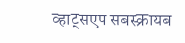व्हाट्सएप सबस्क्रायब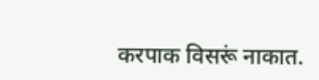करपाक विसरूं नाकात.